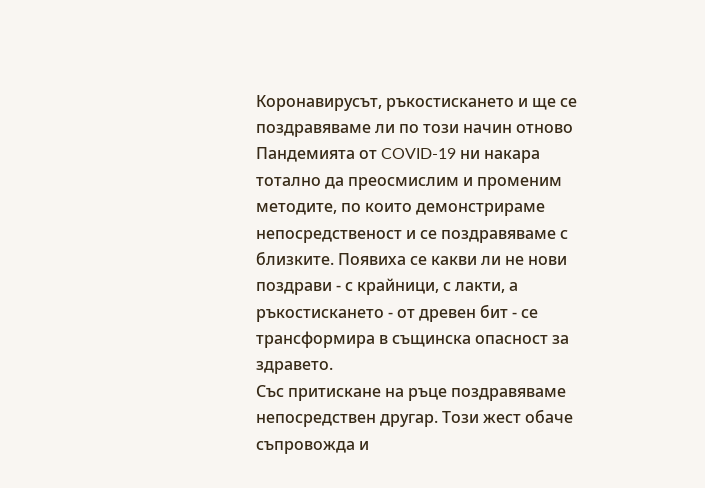Коронавирусът, ръкостискането и ще се поздравяваме ли по този начин отново
Пандемията от COVID-19 ни накара тотално да преосмислим и променим методите, по които демонстрираме непосредственост и се поздравяваме с близките. Появиха се какви ли не нови поздрави - с крайници, с лакти, а ръкостискането - от древен бит - се трансформира в същинска опасност за здравето.
Със притискане на ръце поздравяваме непосредствен другар. Този жест обаче съпровожда и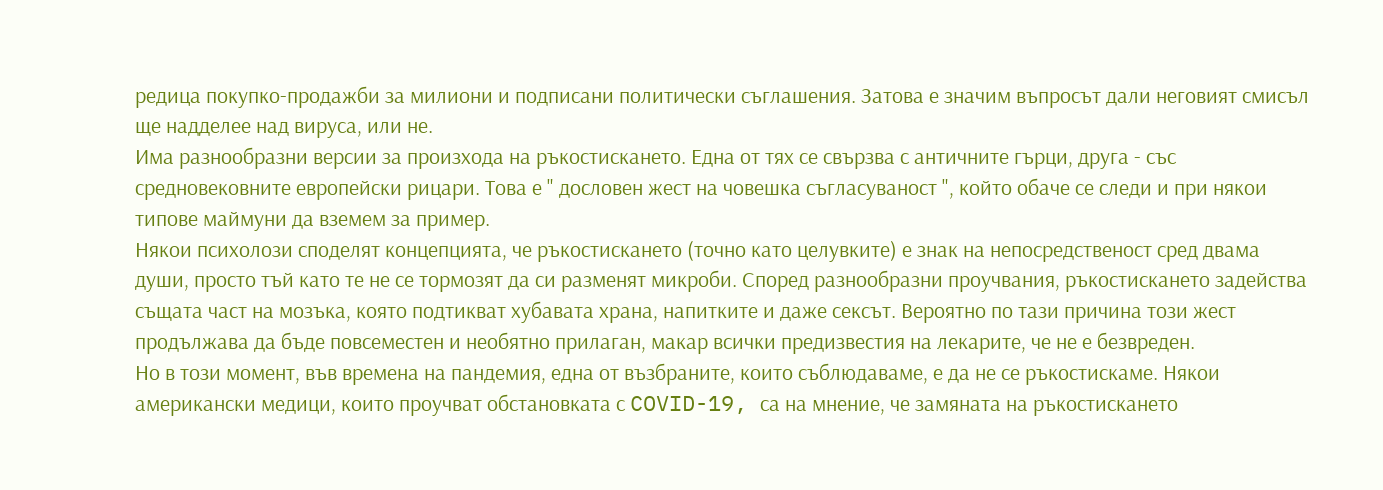редица покупко-продажби за милиони и подписани политически съглашения. Затова е значим въпросът дали неговият смисъл ще надделее над вируса, или не.
Има разнообразни версии за произхода на ръкостискането. Една от тях се свързва с античните гърци, друга - със средновековните европейски рицари. Това е " дословен жест на човешка съгласуваност ", който обаче се следи и при някои типове маймуни да вземем за пример.
Някои психолози споделят концепцията, че ръкостискането (точно като целувките) е знак на непосредственост сред двама души, просто тъй като те не се тормозят да си разменят микроби. Според разнообразни проучвания, ръкостискането задейства същата част на мозъка, която подтикват хубавата храна, напитките и даже сексът. Вероятно по тази причина този жест продължава да бъде повсеместен и необятно прилаган, макар всички предизвестия на лекарите, че не е безвреден.
Но в този момент, във времена на пандемия, една от възбраните, които съблюдаваме, е да не се ръкостискаме. Някои американски медици, които проучват обстановката с COVID-19, са на мнение, че замяната на ръкостискането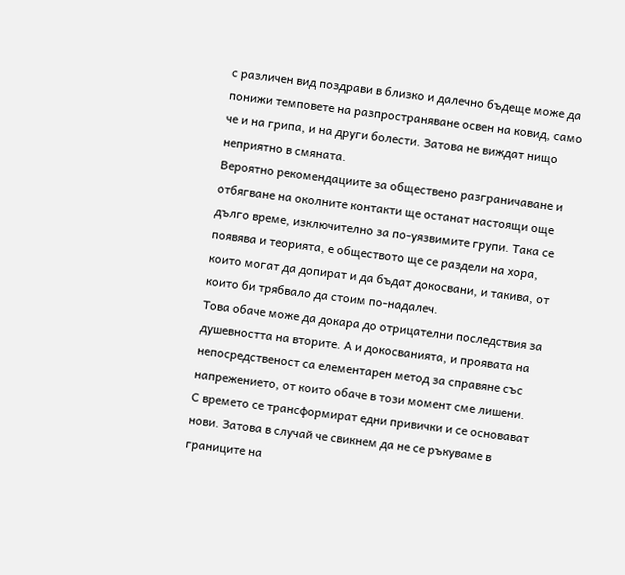с различен вид поздрави в близко и далечно бъдеще може да понижи темповете на разпространяване освен на ковид, само че и на грипа, и на други болести. Затова не виждат нищо неприятно в смяната.
Вероятно рекомендациите за обществено разграничаване и отбягване на околните контакти ще останат настоящи още дълго време, изключително за по-уязвимите групи. Така се появява и теорията, е обществото ще се раздели на хора, които могат да допират и да бъдат докосвани, и такива, от които би трябвало да стоим по-надалеч.
Това обаче може да докара до отрицателни последствия за душeвността на вторите. А и докосванията, и проявата на непосредственост са елементарен метод за справяне със напрежението, от които обаче в този момент сме лишени.
С времето се трансформират едни привички и се основават нови. Затова в случай че свикнем да не се ръкуваме в границите на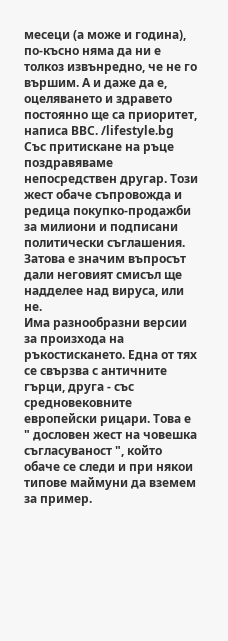месеци (а може и година), по-късно няма да ни е толкоз извънредно, че не го вършим. A и даже да е, оцеляването и здравето постоянно ще са приоритет, написа BBC. /lifestyle.bg
Със притискане на ръце поздравяваме непосредствен другар. Този жест обаче съпровожда и редица покупко-продажби за милиони и подписани политически съглашения. Затова е значим въпросът дали неговият смисъл ще надделее над вируса, или не.
Има разнообразни версии за произхода на ръкостискането. Една от тях се свързва с античните гърци, друга - със средновековните европейски рицари. Това е " дословен жест на човешка съгласуваност ", който обаче се следи и при някои типове маймуни да вземем за пример.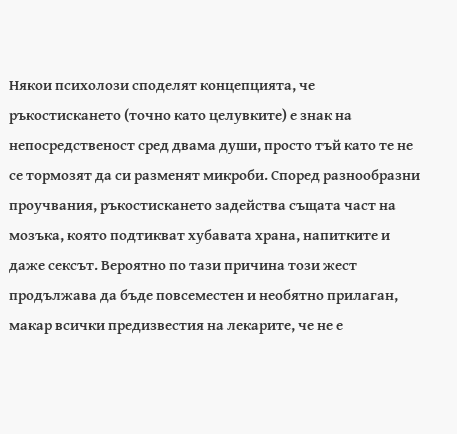Някои психолози споделят концепцията, че ръкостискането (точно като целувките) е знак на непосредственост сред двама души, просто тъй като те не се тормозят да си разменят микроби. Според разнообразни проучвания, ръкостискането задейства същата част на мозъка, която подтикват хубавата храна, напитките и даже сексът. Вероятно по тази причина този жест продължава да бъде повсеместен и необятно прилаган, макар всички предизвестия на лекарите, че не е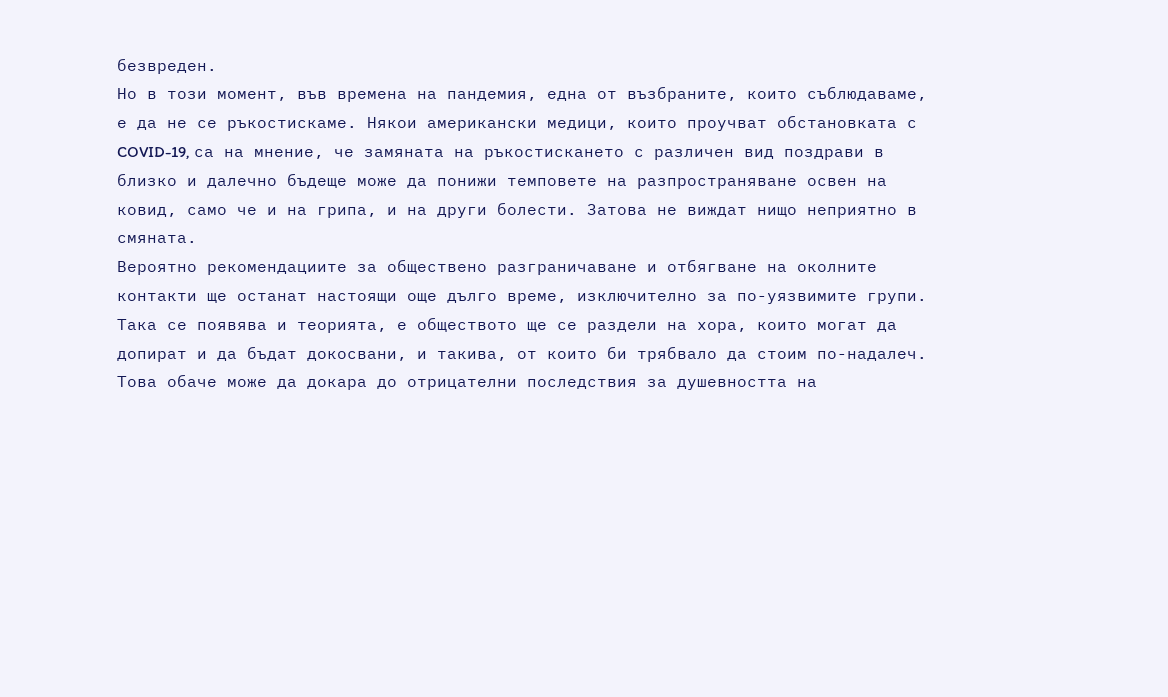безвреден.
Но в този момент, във времена на пандемия, една от възбраните, които съблюдаваме, е да не се ръкостискаме. Някои американски медици, които проучват обстановката с COVID-19, са на мнение, че замяната на ръкостискането с различен вид поздрави в близко и далечно бъдеще може да понижи темповете на разпространяване освен на ковид, само че и на грипа, и на други болести. Затова не виждат нищо неприятно в смяната.
Вероятно рекомендациите за обществено разграничаване и отбягване на околните контакти ще останат настоящи още дълго време, изключително за по-уязвимите групи. Така се появява и теорията, е обществото ще се раздели на хора, които могат да допират и да бъдат докосвани, и такива, от които би трябвало да стоим по-надалеч.
Това обаче може да докара до отрицателни последствия за душeвността на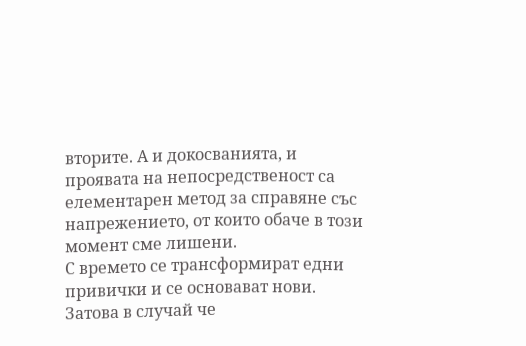вторите. А и докосванията, и проявата на непосредственост са елементарен метод за справяне със напрежението, от които обаче в този момент сме лишени.
С времето се трансформират едни привички и се основават нови. Затова в случай че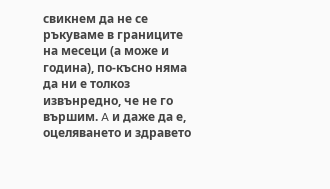свикнем да не се ръкуваме в границите на месеци (а може и година), по-късно няма да ни е толкоз извънредно, че не го вършим. A и даже да е, оцеляването и здравето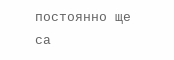постоянно ще са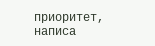приоритет, написа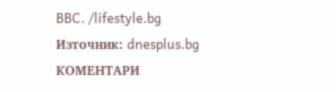BBC. /lifestyle.bg
Източник: dnesplus.bg
КОМЕНТАРИ